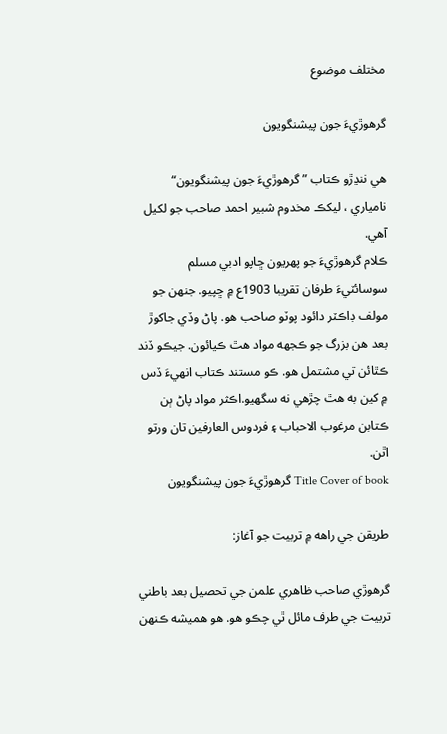مختلف موضوع

گرهوڙيءَ جون پيشنگويون

هي ننڍڙو ڪتاب ”گرهوڙيءَ جون پيشنگويون“ نامياري ، ليکڪ مخدوم شبير احمد صاحب جو لکيل آهي.
ڪلام گرهوڙيءَ جو پهريون ڇاپو ادبي مسلم سوسائٽيءَ طرفان تقريبا 1903ع ۾ ڇپيو. جنهن جو مولف ڊاڪٽر دائود پوٽو صاحب هو. پاڻ وڏي جاکوڙ بعد هن بزرگ جو ڪجهه مواد هٿ ڪيائون. جيڪو ڏند ڪٿائن تي مشتمل هو. ڪو مستند ڪتاب انهيءَ ڏس ۾ کين به هٿ چڙهي نه سگهيو.اڪثر مواد پاڻ ٻن ڪتابن مرغوب الاحباب ۽ فردوس العارفين تان ورتو اٿن.
Title Cover of book گرهوڙيءَ جون پيشنگويون

طريقن جي راهه ۾ تربيت جو آغاز:

گرهوڙي صاحب ظاهري علمن جي تحصيل بعد باطني تربيت جي طرف مائل ٿي چڪو هو. هو هميشه ڪنهن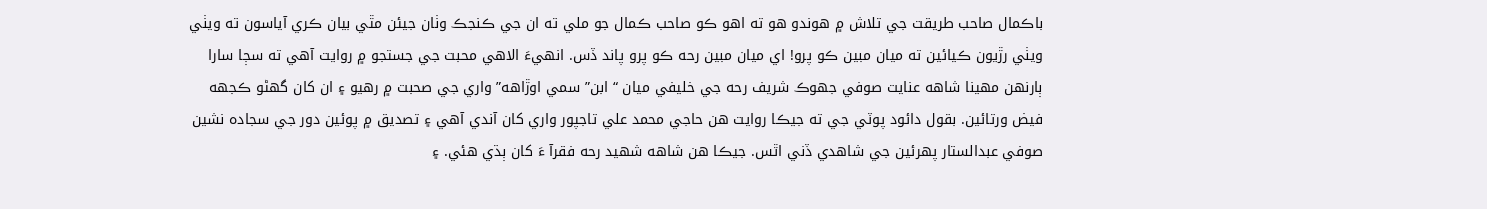باڪمال صاحب طريقت جي تلاش ۾ هوندو هو ته اهو ڪو صاحب ڪمال جو ملي ته ان جي ڪنجڪ وٺان جيئن مٿي بيان ڪري آياسون ته ويٺي ويٺي رڙيون ڪيائين ته ميان مبين ڪو پرو! اي ميان مبين رحه ڪو پرو پاند ڏس. انهيءَ الاهي محبت جي جستجو ۾ روايت آهي ته سڄا سارا ٻارنهن مهينا شاهه عنايت صوفي جهوڪ شريف رحه جي خليفي ميان “ ابن” سمي اوڙاهه” واري جي صحبت ۾ رهيو ۽ ان کان گهڻو ڪجهه فيض ورتائين. بقول دائود پوٽي جي ته جيڪا روايت هن حاجي محمد علي تاجپور واري کان آندي آهي ۽ تصديق ۾ پوئين دور جي سجاده نشين صوفي عبدالستار پهرئين جي شاهدي ڏني اٿس. جيڪا هن شاهه شهيد رحه فقرآ ءَ کان ٻڌي هئي. ۽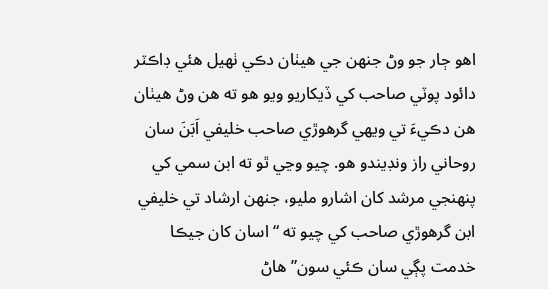اهو ڄار جو وڻ جنهن جي هيٺان دڪي ٺهيل هئي ڊاڪٽر دائود پوٽي صاحب کي ڏيکاريو ويو هو ته هن وڻ هيٺان هن دڪيءَ تي ويهي گرهوڙي صاحب خليفي اَبَنَ سان روحاني راز ونڊيندو هو. چيو وڃي ٿو ته ابن سمي کي پنهنجي مرشد کان اشارو مليو، جنهن ارشاد تي خليفي ابن گرهوڙي صاحب کي چيو ته “ اسان کان جيڪا خدمت پڳي سان ڪئي سون” هاڻ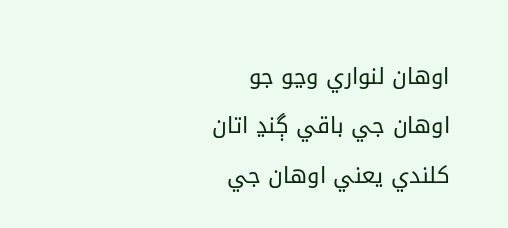اوهان لنواري وڃو جو اوهان جي باقي ڳنڍ اتان کلندي يعني اوهان جي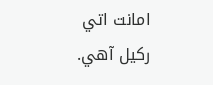امانت اتي رکيل آهي.